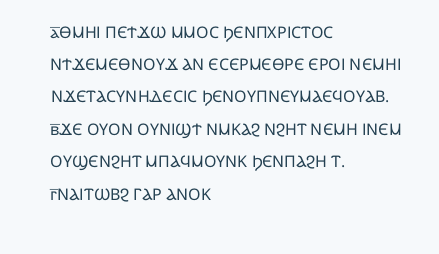ⲁ̅ⲐⲘⲎⲒ ⲠⲈϮϪⲰ ⲘⲘⲞⲤ ϦⲈⲚⲠⲬⲢⲒⲤⲦⲞⲤ ⲚϮϪⲈⲘⲈⲐⲚⲞⲨϪ ⲀⲚ ⲈⲤⲈⲢⲘⲈⲐⲢⲈ ⲈⲢⲞⲒ ⲚⲈⲘⲎⲒ ⲚϪⲈⲦⲀⲤⲨⲚⲎⲆⲈⲤⲒⲤ ϦⲈⲚⲞⲨⲠⲚⲈⲨⲘⲀⲈϤⲞⲨⲀⲂ.
ⲃ̅ϪⲈ ⲞⲨⲞⲚ ⲞⲨⲚⲒϢϮ ⲚⲘⲔⲀϨ ⲚϨⲎⲦ ⲚⲈⲘⲎ ⲒⲚⲈⲘ ⲞⲨϢⲈⲚϨⲎⲦ ⲘⲠⲀϤⲘⲞⲨⲚⲔ ϦⲈⲚⲠⲀϨⲎ Ⲧ.
ⲅ̅ⲚⲀⲒⲦⲰⲂϨ ⲄⲀⲢ ⲀⲚⲞⲔ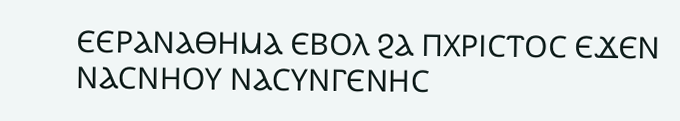ⲈⲈⲢⲀⲚⲀⲐⲎⲘⲀ ⲈⲂⲞⲖ ϨⲀ ⲠⲬⲢⲒⲤⲦⲞⲤ ⲈϪⲈⲚ ⲚⲀⲤⲚⲎⲞⲨ ⲚⲀⲤⲨⲚⲄⲈⲚⲎⲤ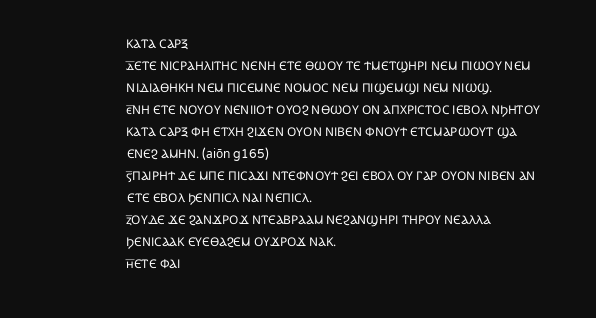ⲔⲀⲦⲀ ⲤⲀⲢⲜ
ⲇ̅ⲈⲦⲈ ⲚⲒⲤⲢⲀⲎⲖⲒⲦⲎⲤ ⲚⲈⲚⲎ ⲈⲦⲈ ⲐⲰⲞⲨ ⲦⲈ ϮⲘⲈⲦϢⲎⲢⲒ ⲚⲈⲘ ⲠⲒⲰⲞⲨ ⲚⲈⲘ ⲚⲒⲆⲒⲀⲐⲎⲔⲎ ⲚⲈⲘ ⲠⲒⲤⲈⲘⲚⲈ ⲚⲞⲘⲞⲤ ⲚⲈⲘ ⲠⲒϢⲈⲘϢⲒ ⲚⲈⲘ ⲚⲒⲰϢ.
ⲉ̅ⲚⲎ ⲈⲦⲈ ⲚⲞⲨⲞⲨ ⲚⲈⲚⲒⲒⲞϮ ⲞⲨⲞϨ ⲚⲐⲰⲞⲨ ⲞⲚ ⲀⲠⲬⲢⲒⲤⲦⲞⲤ ⲒⲈⲂⲞⲖ ⲚϦⲎⲦⲞⲨ ⲔⲀⲦⲀ ⲤⲀⲢⲜ ⲪⲎ ⲈⲦⲬⲎ ϨⲒϪⲈⲚ ⲞⲨⲞⲚ ⲚⲒⲂⲈⲚ ⲪⲚⲞⲨϮ ⲈⲦⲤⲘⲀⲢⲰⲞⲨⲦ ϢⲀ ⲈⲚⲈϨ ⲀⲘⲎⲚ. (aiōn g165)
ⲋ̅ⲠⲀⲒⲢⲎϮ ⲆⲈ ⲘⲠⲈ ⲠⲒⲤⲀϪⲒ ⲚⲦⲈⲪⲚⲞⲨϮ ϨⲈⲒ ⲈⲂⲞⲖ ⲞⲨ ⲄⲀⲢ ⲞⲨⲞⲚ ⲚⲒⲂⲈⲚ ⲀⲚ ⲈⲦⲈ ⲈⲂⲞⲖ ϦⲈⲚⲠⲒⲤⲖ ⲚⲀⲒ ⲚⲈⲠⲒⲤⲖ.
ⲍ̅ⲞⲨⲆⲈ ϪⲈ ϨⲀⲚϪⲢⲞϪ ⲚⲦⲈⲀⲂⲢⲀⲀⲘ ⲚⲈϨⲀⲚϢⲎⲢⲒ ⲦⲎⲢⲞⲨ ⲚⲈⲀⲖⲖⲀ ϦⲈⲚⲒⲤⲀⲀⲔ ⲈⲨⲈⲐⲀϨⲈⲘ ⲞⲨϪⲢⲞϪ ⲚⲀⲔ.
ⲏ̅ⲈⲦⲈ ⲪⲀⲒ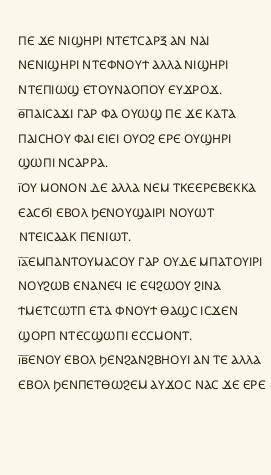ⲠⲈ ϪⲈ ⲚⲒϢⲎⲢⲒ ⲚⲦⲈⲦⲤⲀⲢⲜ ⲀⲚ ⲚⲀⲒ ⲚⲈⲚⲒϢⲎⲢⲒ ⲚⲦⲈⲪⲚⲞⲨϮ ⲀⲖⲖⲀ ⲚⲒϢⲎⲢⲒ ⲚⲦⲈⲠⲒⲰϢ ⲈⲦⲞⲨⲚⲀⲞⲠⲞⲨ ⲈⲨϪⲢⲞϪ.
ⲑ̅ⲠⲀⲒⲤⲀϪⲒ ⲄⲀⲢ ⲪⲀ ⲞⲨⲰϢ ⲠⲈ ϪⲈ ⲔⲀⲦⲀ ⲠⲀⲒⲤⲎⲞⲨ ⲪⲀⲒ ⲈⲒⲈⲒ ⲞⲨⲞϨ ⲈⲢⲈ ⲞⲨϢⲎⲢⲒ ϢⲰⲠⲒ ⲚⲤⲀⲢⲢⲀ.
ⲓ̅ⲞⲨ ⲘⲞⲚⲞⲚ ⲆⲈ ⲀⲖⲖⲀ ⲚⲈⲘ ⲦⲔⲈⲈⲢⲈⲂⲈⲔⲔⲀ ⲈⲀⲤϬⲒ ⲈⲂⲞⲖ ϦⲈⲚⲞⲨϢⲀⲒⲢⲒ ⲚⲞⲨⲰⲦ ⲚⲦⲈⲒⲤⲀⲀⲔ ⲠⲈⲚⲒⲰⲦ.
ⲓ̅ⲁ̅ⲈⲘⲠⲀⲚⲦⲞⲨⲘⲀⲤⲞⲨ ⲄⲀⲢ ⲞⲨⲆⲈ ⲘⲠⲀⲦⲞⲨⲒⲢⲒ ⲚⲞⲨϨⲰⲂ ⲈⲚⲀⲚⲈϤ ⲒⲈ ⲈϤϨⲰⲞⲨ ϨⲒⲚⲀ ϮⲘⲈⲦⲤⲰⲦⲠ ⲈⲦⲀ ⲪⲚⲞⲨϮ ⲐⲀϢⲤ ⲒⲤϪⲈⲚ ϢⲞⲢⲠ ⲚⲦⲈⲤϢⲰⲠⲒ ⲈⲤⲤⲘⲞⲚⲦ.
ⲓ̅ⲃ̅ⲈⲚⲞⲨ ⲈⲂⲞⲖ ϦⲈⲚϨⲀⲚϨⲂⲎⲞⲨⲒ ⲀⲚ ⲦⲈ ⲀⲖⲖⲀ ⲈⲂⲞⲖ ϦⲈⲚⲠⲈⲦⲐⲰϨⲈⲘ ⲀⲨϪⲞⲤ ⲚⲀⲤ ϪⲈ ⲈⲢⲈ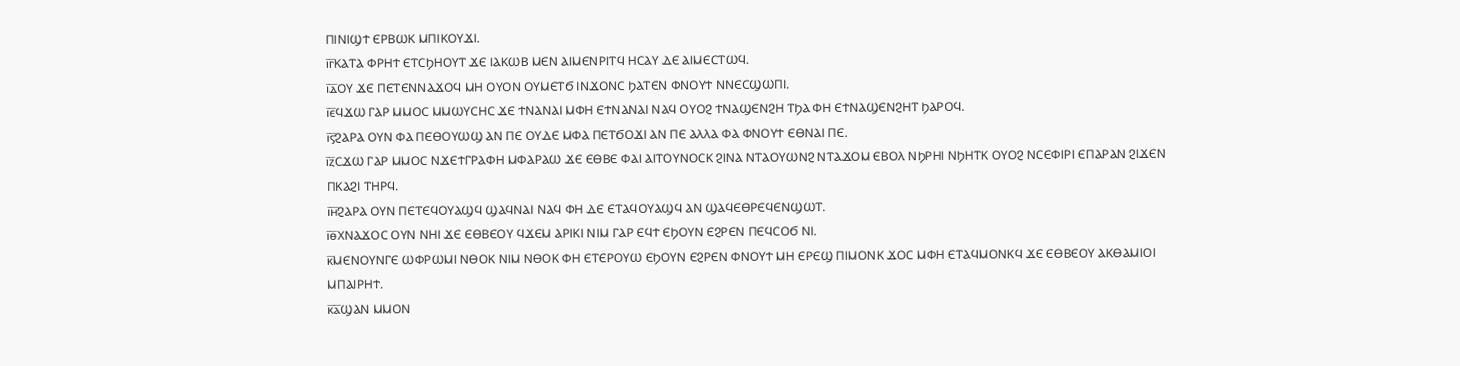ⲠⲒⲚⲒϢϮ ⲈⲢⲂⲰⲔ ⲘⲠⲒⲔⲞⲨϪⲒ.
ⲓ̅ⲅ̅ⲔⲀⲦⲀ ⲪⲢⲎϮ ⲈⲦⲤϦⲎⲞⲨⲦ ϪⲈ ⲒⲀⲔⲰⲂ ⲘⲈⲚ ⲀⲒⲘⲈⲚⲢⲒⲦϤ ⲎⲤⲀⲨ ⲆⲈ ⲀⲒⲘⲈⲤⲦⲰϤ.
ⲓ̅ⲇ̅ⲞⲨ ϪⲈ ⲠⲈⲦⲈⲚⲚⲀϪⲞϤ ⲘⲎ ⲞⲨⲞⲚ ⲞⲨⲘⲈⲦϬ ⲒⲚϪⲞⲚⲤ ϦⲀⲦⲈⲚ ⲪⲚⲞⲨϮ ⲚⲚⲈⲤϢⲰⲠⲒ.
ⲓ̅ⲉ̅ϤϪⲰ ⲄⲀⲢ ⲘⲘⲞⲤ ⲘⲘⲰⲨⲤⲎⲤ ϪⲈ ϮⲚⲀⲚⲀⲒ ⲘⲪⲎ ⲈϮⲚⲀⲚⲀⲒ ⲚⲀϤ ⲞⲨⲞϨ ϮⲚⲀϢⲈⲚϨⲎ ⲦϦⲀ ⲪⲎ ⲈϮⲚⲀϢⲈⲚϨⲎⲦ ϦⲀⲢⲞϤ.
ⲓ̅ⲋ̅ϨⲀⲢⲀ ⲞⲨⲚ ⲪⲀ ⲠⲈⲐⲞⲨⲰϢ ⲀⲚ ⲠⲈ ⲞⲨⲆⲈ ⲘⲪⲀ ⲠⲈⲦϬⲞϪⲒ ⲀⲚ ⲠⲈ ⲀⲖⲖⲀ ⲪⲀ ⲪⲚⲞⲨϮ ⲈⲐⲚⲀⲒ ⲠⲈ.
ⲓ̅ⲍ̅ⲤϪⲰ ⲄⲀⲢ ⲘⲘⲞⲤ ⲚϪⲈϮⲄⲢⲀⲪⲎ ⲘⲪⲀⲢⲀⲰ ϪⲈ ⲈⲐⲂⲈ ⲪⲀⲒ ⲀⲒⲦⲞⲨⲚⲞⲤⲔ ϨⲒⲚⲀ ⲚⲦⲀⲞⲨⲰⲚϨ ⲚⲦⲀϪⲞⲘ ⲈⲂⲞⲖ ⲚϦⲢⲎⲒ ⲚϦⲎⲦⲔ ⲞⲨⲞϨ ⲚⲤⲈⲪⲒⲢⲒ ⲈⲠⲀⲢⲀⲚ ϨⲒϪⲈⲚ ⲠⲔⲀϨⲒ ⲦⲎⲢϤ.
ⲓ̅ⲏ̅ϨⲀⲢⲀ ⲞⲨⲚ ⲠⲈⲦⲈϤⲞⲨⲀϢϤ ϢⲀϤⲚⲀⲒ ⲚⲀϤ ⲪⲎ ⲆⲈ ⲈⲦⲀϤⲞⲨⲀϢϤ ⲀⲚ ϢⲀϤⲈⲐⲢⲈϤⲈⲚϢⲰⲦ.
ⲓ̅ⲑ̅ⲬⲚⲀϪⲞⲤ ⲞⲨⲚ ⲚⲎⲒ ϪⲈ ⲈⲐⲂⲈⲞⲨ ϤϪⲈⲘ ⲀⲢⲒⲔⲒ ⲚⲒⲘ ⲄⲀⲢ ⲈϤϮ ⲈϦⲞⲨⲚ ⲈϨⲢⲈⲚ ⲠⲈϤⲤⲞϬ ⲚⲒ.
ⲕ̅ⲘⲈⲚⲞⲨⲚⲄⲈ ⲰⲪⲢⲰⲘⲒ ⲚⲐⲞⲔ ⲚⲒⲘ ⲚⲐⲞⲔ ⲪⲎ ⲈⲦⲈⲢⲞⲨⲰ ⲈϦⲞⲨⲚ ⲈϨⲢⲈⲚ ⲪⲚⲞⲨϮ ⲘⲎ ⲈⲢⲈϢ ⲠⲒⲘⲞⲚⲔ ϪⲞⲤ ⲘⲪⲎ ⲈⲦⲀϤⲘⲞⲚⲔϤ ϪⲈ ⲈⲐⲂⲈⲞⲨ ⲀⲔⲐⲀⲘⲒⲞⲒ ⲘⲠⲀⲒⲢⲎϮ.
ⲕ̅ⲁ̅ϢⲀⲚ ⲘⲘⲞⲚ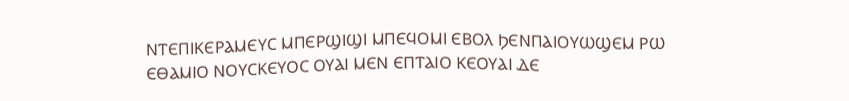ⲚⲦⲈⲠⲒⲔⲈⲢⲀⲘⲈⲨⲤ ⲘⲠⲈⲢϢⲒϢⲒ ⲘⲠⲈϤⲞⲘⲒ ⲈⲂⲞⲖ ϦⲈⲚⲠⲀⲒⲞⲨⲰϢⲈⲘ ⲢⲰ ⲈⲐⲀⲘⲒⲞ ⲚⲞⲨⲤⲔⲈⲨⲞⲤ ⲞⲨⲀⲒ ⲘⲈⲚ ⲈⲠⲦⲀⲒⲞ ⲔⲈⲞⲨⲀⲒ ⲆⲈ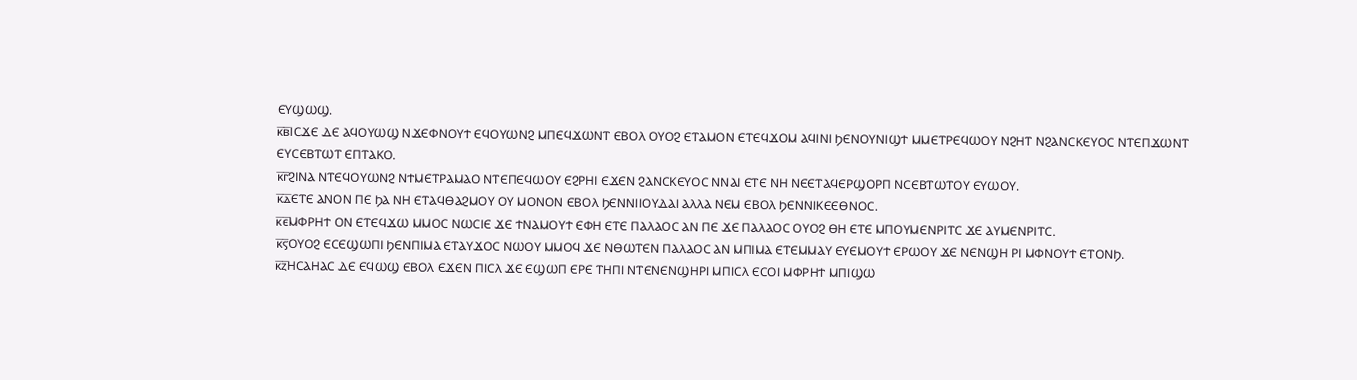ⲈⲨϢⲰϢ.
ⲕ̅ⲃ̅ⲒⲤϪⲈ ⲆⲈ ⲀϤⲞⲨⲰϢ ⲚϪⲈⲪⲚⲞⲨϮ ⲈϤⲞⲨⲰⲚϨ ⲘⲠⲈϤϪⲰⲚⲦ ⲈⲂⲞⲖ ⲞⲨⲞϨ ⲈⲦⲀⲘⲞⲚ ⲈⲦⲈϤϪⲞⲘ ⲀϤⲒⲚⲒ ϦⲈⲚⲞⲨⲚⲒϢϮ ⲘⲘⲈⲦⲢⲈϤⲰⲞⲨ ⲚϨⲎⲦ ⲚϨⲀⲚⲤⲔⲈⲨⲞⲤ ⲚⲦⲈⲠϪⲰⲚⲦ ⲈⲨⲤⲈⲂⲦⲰⲦ ⲈⲠⲦⲀⲔⲞ.
ⲕ̅ⲅ̅ϨⲒⲚⲀ ⲚⲦⲈϤⲞⲨⲰⲚϨ ⲚϮⲘⲈⲦⲢⲀⲘⲀⲞ ⲚⲦⲈⲠⲈϤⲰⲞⲨ ⲈϨⲢⲎⲒ ⲈϪⲈⲚ ϨⲀⲚⲤⲔⲈⲨⲞⲤ ⲚⲚⲀⲒ ⲈⲦⲈ ⲚⲎ ⲚⲈⲈⲦⲀϤⲈⲢϢⲞⲢⲠ ⲚⲤⲈⲂⲦⲰⲦⲞⲨ ⲈⲨⲰⲞⲨ.
ⲕ̅ⲇ̅ⲈⲦⲈ ⲀⲚⲞⲚ ⲠⲈ ϦⲀ ⲚⲎ ⲈⲦⲀϤⲐⲀϨⲘⲞⲨ ⲞⲨ ⲘⲞⲚⲞⲚ ⲈⲂⲞⲖ ϦⲈⲚⲚⲒⲒⲞⲨⲆⲀⲒ ⲀⲖⲖⲀ ⲚⲈⲘ ⲈⲂⲞⲖ ϦⲈⲚⲚⲒⲔⲈⲈⲐⲚⲞⲤ.
ⲕ̅ⲉ̅ⲘⲪⲢⲎϮ ⲞⲚ ⲈⲦⲈϤϪⲰ ⲘⲘⲞⲤ ⲚⲰⲤⲒⲈ ϪⲈ ϮⲚⲀⲘⲞⲨϮ ⲈⲪⲎ ⲈⲦⲈ ⲠⲀⲖⲀⲞⲤ ⲀⲚ ⲠⲈ ϪⲈ ⲠⲀⲖⲀⲞⲤ ⲞⲨⲞϨ ⲐⲎ ⲈⲦⲈ ⲘⲠⲞⲨⲘⲈⲚⲢⲒⲦⲤ ϪⲈ ⲀⲨⲘⲈⲚⲢⲒⲦⲤ.
ⲕ̅ⲋ̅ⲞⲨⲞϨ ⲈⲤⲈϢⲰⲠⲒ ϦⲈⲚⲠⲒⲘⲀ ⲈⲦⲀⲨϪⲞⲤ ⲚⲰⲞⲨ ⲘⲘⲞϤ ϪⲈ ⲚⲐⲰⲦⲈⲚ ⲠⲀⲖⲀⲞⲤ ⲀⲚ ⲘⲠⲒⲘⲀ ⲈⲦⲈⲘⲘⲀⲨ ⲈⲨⲈⲘⲞⲨϮ ⲈⲢⲰⲞⲨ ϪⲈ ⲚⲈⲚϢⲎ ⲢⲒ ⲘⲪⲚⲞⲨϮ ⲈⲦⲞⲚϦ.
ⲕ̅ⲍ̅ⲎⲤⲀⲎⲀⲤ ⲆⲈ ⲈϤⲰϢ ⲈⲂⲞⲖ ⲈϪⲈⲚ ⲠⲒⲤⲖ ϪⲈ ⲈϢⲰⲠ ⲈⲢⲈ ⲦⲎⲠⲒ ⲚⲦⲈⲚⲈⲚϢⲎⲢⲒ ⲘⲠⲒⲤⲖ ⲈⲤⲞⲒ ⲘⲪⲢⲎϮ ⲘⲠⲒϢⲰ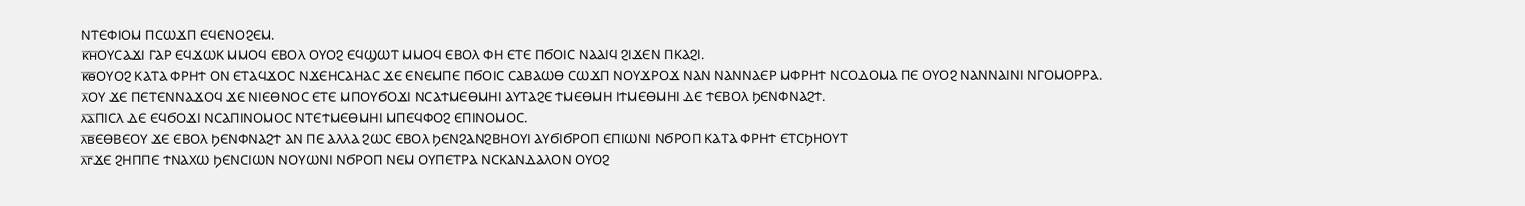ⲚⲦⲈⲪⲒⲞⲘ ⲠⲤⲰϪⲠ ⲈϤⲈⲚⲞϨⲈⲘ.
ⲕ̅ⲏ̅ⲞⲨⲤⲀϪⲒ ⲄⲀⲢ ⲈϤϪⲰⲔ ⲘⲘⲞϤ ⲈⲂⲞⲖ ⲞⲨⲞϨ ⲈϤϢⲰⲦ ⲘⲘⲞϤ ⲈⲂⲞⲖ ⲪⲎ ⲈⲦⲈ ⲠϬⲞⲒⲤ ⲚⲀⲀⲒϤ ϨⲒϪⲈⲚ ⲠⲔⲀϨⲒ.
ⲕ̅ⲑ̅ⲞⲨⲞϨ ⲔⲀⲦⲀ ⲪⲢⲎϮ ⲞⲚ ⲈⲦⲀϤϪⲞⲤ ⲚϪⲈⲎⲤⲀⲎⲀⲤ ϪⲈ ⲈⲚⲈⲘⲠⲈ ⲠϬⲞⲒⲤ ⲤⲀⲂⲀⲰⲐ ⲤⲰϪⲠ ⲚⲞⲨϪⲢⲞϪ ⲚⲀⲚ ⲚⲀⲚⲚⲀⲈⲢ ⲘⲪⲢⲎϮ ⲚⲤⲞⲆⲞⲘⲀ ⲠⲈ ⲞⲨⲞϨ ⲚⲀⲚⲚⲀⲒⲚⲒ ⲚⲄⲞⲘⲞⲢⲢⲀ.
ⲗ̅ⲞⲨ ϪⲈ ⲠⲈⲦⲈⲚⲚⲀϪⲞϤ ϪⲈ ⲚⲒⲈⲐⲚⲞⲤ ⲈⲦⲈ ⲘⲠⲞⲨϬⲞϪⲒ ⲚⲤⲀϮⲘⲈⲐⲘⲎⲒ ⲀⲨⲦⲀϨⲈ ϮⲘⲈⲐⲘⲎ ⲒϮⲘⲈⲐⲘⲎⲒ ⲆⲈ ϮⲈⲂⲞⲖ ϦⲈⲚⲪⲚⲀϨϮ.
ⲗ̅ⲁ̅ⲠⲒⲤⲖ ⲆⲈ ⲈϤϬⲞϪⲒ ⲚⲤⲀⲠⲒⲚⲞⲘⲞⲤ ⲚⲦⲈϮⲘⲈⲐⲘⲎⲒ ⲘⲠⲈϤⲪⲞϨ ⲈⲠⲒⲚⲞⲘⲞⲤ.
ⲗ̅ⲃ̅ⲈⲐⲂⲈⲞⲨ ϪⲈ ⲈⲂⲞⲖ ϦⲈⲚⲪⲚⲀϨϮ ⲀⲚ ⲠⲈ ⲀⲖⲖⲀ ϨⲰⲤ ⲈⲂⲞⲖ ϦⲈⲚϨⲀⲚϨⲂⲎⲞⲨⲒ ⲀⲨϬⲒϬⲢⲞⲠ ⲈⲠⲒⲰⲚⲒ ⲚϬⲢⲞⲠ ⲔⲀⲦⲀ ⲪⲢⲎϮ ⲈⲦⲤϦⲎⲞⲨⲦ
ⲗ̅ⲅ̅ϪⲈ ϨⲎⲠⲠⲈ ϮⲚⲀⲬⲰ ϦⲈⲚⲤⲒⲰⲚ ⲚⲞⲨⲰⲚⲒ ⲚϬⲢⲞⲠ ⲚⲈⲘ ⲞⲨⲠⲈⲦⲢⲀ ⲚⲤⲔⲀⲚⲆⲀⲖⲞⲚ ⲞⲨⲞϨ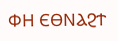ⲪⲎ ⲈⲐⲚⲀϨϮ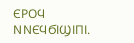ⲈⲢⲞϤ ⲚⲚⲈϤϬⲒϢⲒⲠⲒ.